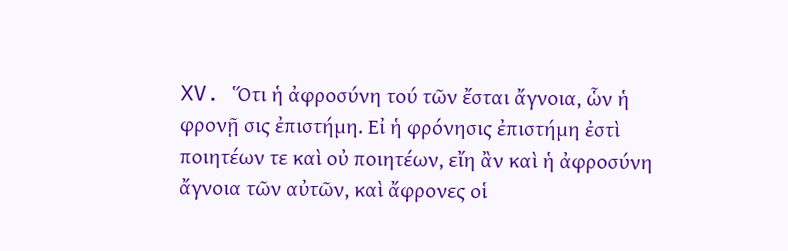XV. Ὅτι ἡ ἀφροσύνη τού τῶν ἔσται ἄγνοια, ὧν ἡ φρονῇ σις ἐπιστήμη. Εἰ ἡ φρόνησις ἐπιστήμη ἐστὶ ποιητέων τε καὶ οὐ ποιητέων, εἴη ἂν καὶ ἡ ἀφροσύνη ἄγνοια τῶν αὐτῶν, καὶ ἄφρονες οἱ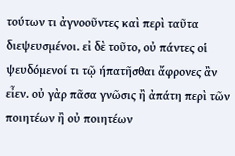τούτων τι ἀγνοοῦντες καὶ περὶ ταῦτα διεψευσμένοι. εἰ δὲ τοῦτο, οὐ πάντες oἱ ψευδόμενοί τι τῷ ήπατῆσθαι ἄφρονες ἂν εἶεν. οὐ γὰρ πᾶσα γνῶσις ἢ ἀπάτη περὶ τῶν ποιητέων ἢ οὐ ποιητέων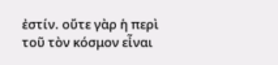ἐστίν. οὔτε γὰρ ἡ περὶ τοῦ τὸν κόσμον εἶναι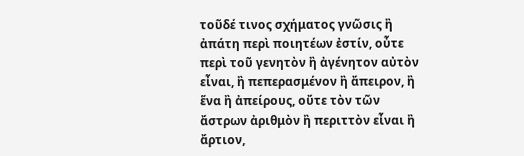τοῦδέ τινος σχήματος γνῶσις ἢ ἀπάτη περὶ ποιητέων ἐστίν, οὖτε περὶ τοῦ γενητὸν ἢ ἀγένητον αὐτὸν εἶναι, ἢ πεπερασμένον ἢ ἄπειρον, ἢ ἕνα ἢ ἀπείρους, οὔτε τὸν τῶν ἄστρων ἀριθμὸν ἢ περιττὸν εἶναι ἢ ἄρτιον,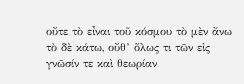οὔτε τὸ εἶναι τοῦ κόσμου τὸ μὲν ἄνω τὸ δὲ κάτω, οὔθ’ ὅλως τι τῶν εἰς γνῶσίν τε καὶ θεωρίαν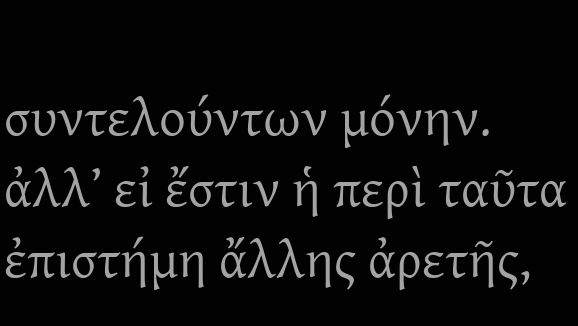συντελούντων μόνην. ἀλλ’ εἰ ἔστιν ἡ περὶ ταῦτα ἐπιστήμη ἄλλης ἀρετῆς,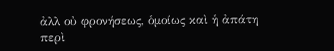ἀλλ οὐ φρονήσεως, ὁμοίως καὶ ἡ ἀπάτη περὶ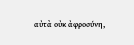αὐτὰ οὐκ ἀφροσύνη,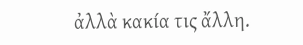ἀλλὰ κακία τις ἄλλη.